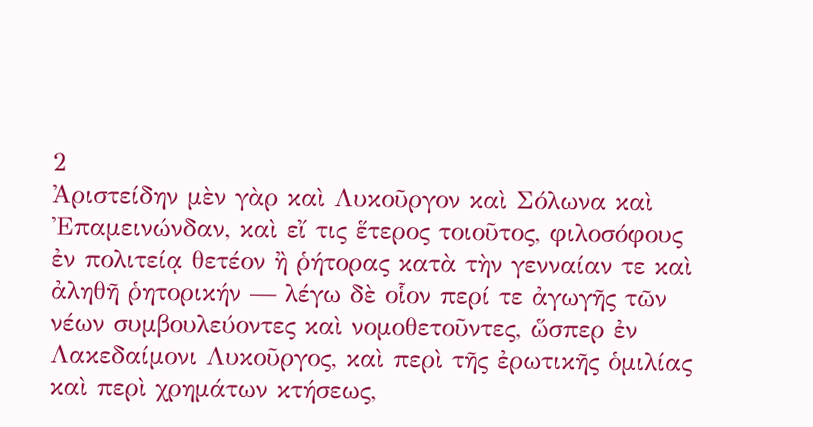2
Ἀριστείδην μὲν γὰρ καὶ Λυκοῦργον καὶ Σόλωνα καὶ Ἐπαμεινώνδαν, καὶ εἴ τις ἕτερος τοιοῦτος, φιλοσόφους ἐν πολιτείᾳ θετέον ἢ ῥήτορας κατὰ τὴν γενναίαν τε καὶ ἀληθῆ ῥητορικήν — λέγω δὲ οἷον περί τε ἀγωγῆς τῶν νέων συμβουλεύοντες καὶ νομοθετοῦντες, ὥσπερ ἐν Λακεδαίμονι Λυκοῦργος, καὶ περὶ τῆς ἐρωτικῆς ὁμιλίας καὶ περὶ χρημάτων κτήσεως,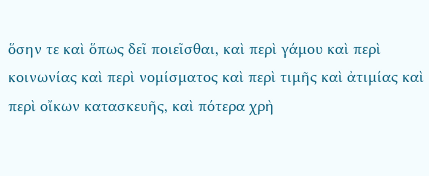ὅσην τε καὶ ὅπως δεῖ ποιεῖσθαι, καὶ περὶ γάμου καὶ περὶ κοινωνίας καὶ περὶ νομίσματος καὶ περὶ τιμῆς καὶ ἀτιμίας καὶ περὶ οἴκων κατασκευῆς, καὶ πότερα χρὴ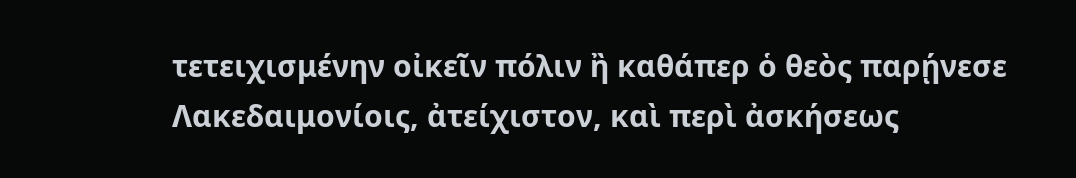τετειχισμένην οἰκεῖν πόλιν ἢ καθάπερ ὁ θεὸς παρῄνεσε Λακεδαιμονίοις, ἀτείχιστον, καὶ περὶ ἀσκήσεως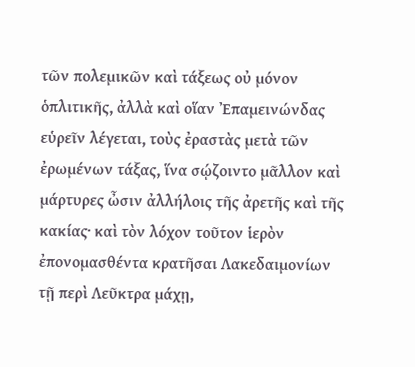τῶν πολεμικῶν καὶ τάξεως οὐ μόνον ὁπλιτικῆς, ἀλλὰ καὶ οἵαν Ἐπαμεινώνδας εὑρεῖν λέγεται, τοὺς ἐραστὰς μετὰ τῶν ἐρωμένων τάξας, ἵνα σῴζοιντο μᾶλλον καὶ μάρτυρες ὦσιν ἀλλήλοις τῆς ἀρετῆς καὶ τῆς κακίας· καὶ τὸν λόχον τοῦτον ἱερὸν ἐπονομασθέντα κρατῆσαι Λακεδαιμονίων τῇ περὶ Λεῦκτρα μάχῃ,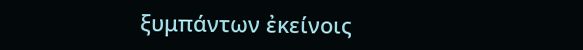ξυμπάντων ἐκείνοις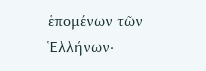ἑπομένων τῶν Ἑλλήνων·